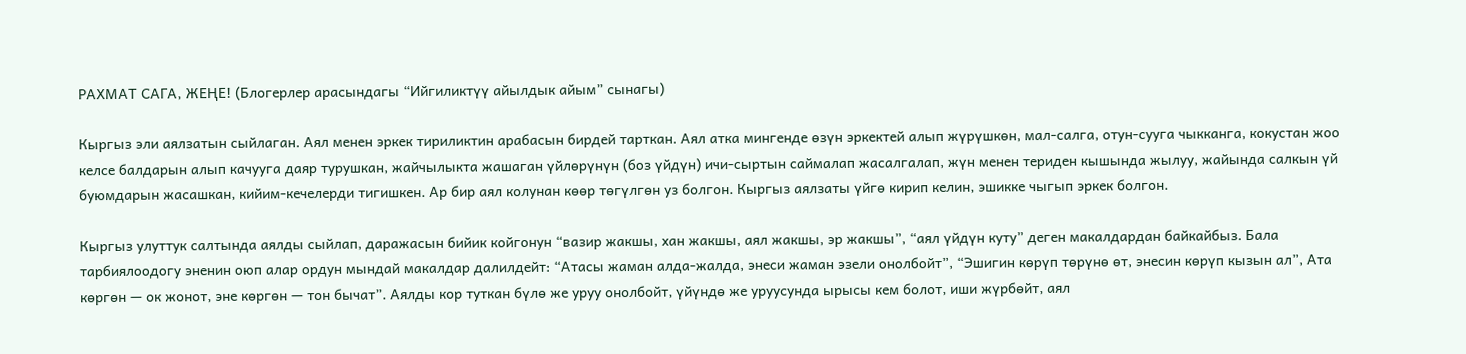РАХМАТ САГА, ЖЕҢЕ! (Блогерлер арасындагы “Ийгиликтүү айылдык айым” сынагы)

Кыргыз эли аялзатын сыйлаган. Аял менен эркек тириликтин арабасын бирдей тарткан. Аял атка мингенде өзүн эркектей алып жүрүшкөн, мал-салга, отун-сууга чыкканга, кокустан жоо келсе балдарын алып качууга даяр турушкан, жайчылыкта жашаган үйлөрүнүн (боз үйдүн) ичи-сыртын саймалап жасалгалап, жүн менен териден кышында жылуу, жайында салкын үй буюмдарын жасашкан, кийим-кечелерди тигишкен. Ар бир аял колунан көөр төгүлгөн уз болгон. Кыргыз аялзаты үйгө кирип келин, эшикке чыгып эркек болгон.

Кыргыз улуттук салтында аялды сыйлап, даражасын бийик койгонун “вазир жакшы, хан жакшы, аял жакшы, эр жакшы”, “аял үйдүн куту” деген макалдардан байкайбыз. Бала тарбиялоодогу эненин оюп алар ордун мындай макалдар далилдейт: “Атасы жаман алда-жалда, энеси жаман эзели онолбойт”, “Эшигин көрүп төрүнө өт, энесин көрүп кызын ал”, Ата көргөн — ок жонот, эне көргөн — тон бычат”. Аялды кор туткан бүлө же уруу онолбойт, үйүндө же уруусунда ырысы кем болот, иши жүрбөйт, аял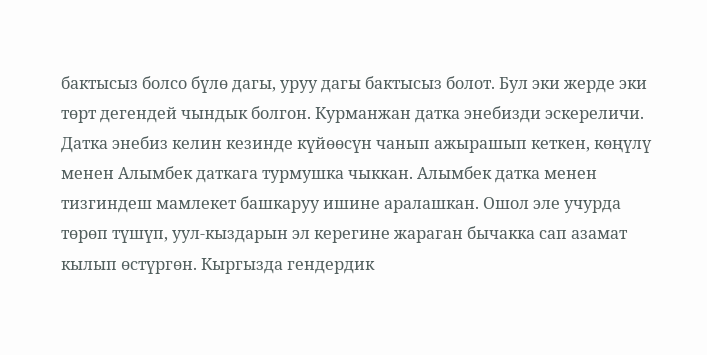бактысыз болсо бүлө дагы, уруу дагы бактысыз болот. Бул эки жерде эки төрт дегендей чындык болгон. Курманжан датка энебизди эскереличи. Датка энебиз келин кезинде күйөөсүн чанып ажырашып кеткен, көңүлү менен Алымбек даткага турмушка чыккан. Алымбек датка менен тизгиндеш мамлекет башкаруу ишине аралашкан. Ошол эле учурда төрөп түшүп, уул-кыздарын эл керегине жараган бычакка сап азамат кылып өстүргөн. Кыргызда гендердик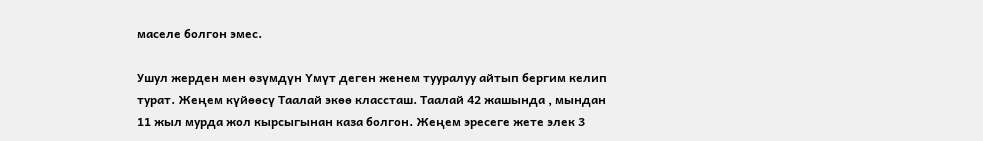маселе болгон эмес.

Ушул жерден мен өзүмдүн Үмүт деген женем тууралуу айтып бергим келип турат. Жеңем күйөөсү Таалай экөө классташ. Таалай 42 жашында , мындан 11 жыл мурда жол кырсыгынан каза болгон. Жеңем эресеге жете элек 3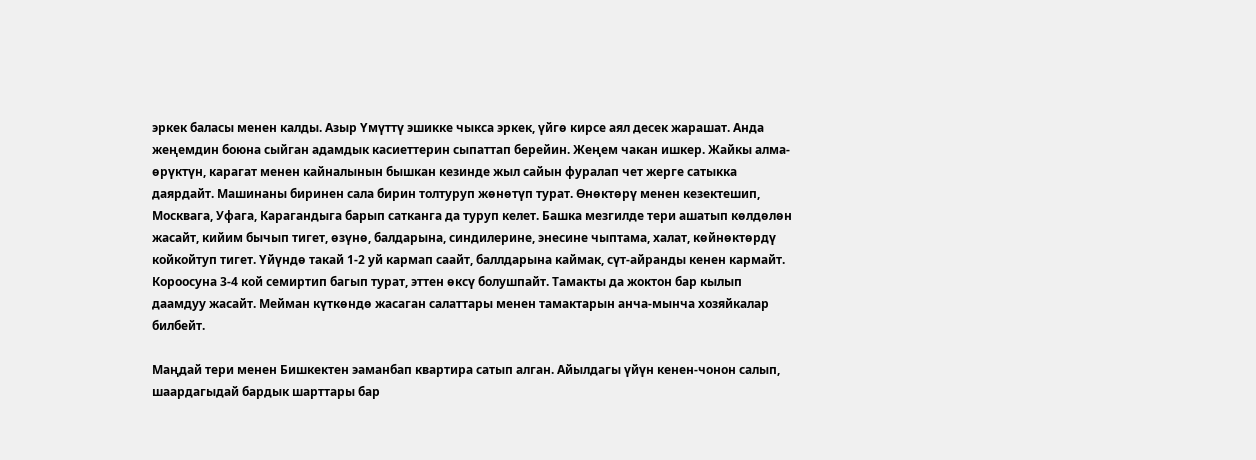эркек баласы менен калды. Азыр Үмүттү эшикке чыкса эркек, үйгө кирсе аял десек жарашат. Анда жеңемдин боюна сыйган адамдык касиеттерин сыпаттап берейин. Жеңем чакан ишкер. Жайкы алма-өрүктүн, карагат менен кайналынын бышкан кезинде жыл сайын фуралап чет жерге сатыкка даярдайт. Машинаны биринен сала бирин толтуруп жөнөтүп турат. Өнөктөрү менен кезектешип, Москвага, Уфага, Карагандыга барып сатканга да туруп келет. Башка мезгилде тери ашатып көлдөлөн жасайт, кийим бычып тигет, өзүнө, балдарына, синдилерине, энесине чыптама, халат, көйнөктөрдү койкойтуп тигет. Үйүндө такай 1-2 уй кармап саайт, баллдарына каймак, сүт-айранды кенен кармайт. Короосуна 3-4 кой семиртип багып турат, эттен өксү болушпайт. Тамакты да жоктон бар кылып даамдуу жасайт. Мейман күткөндө жасаган салаттары менен тамактарын анча-мынча хозяйкалар билбейт.

Маңдай тери менен Бишкектен эаманбап квартира сатып алган. Айылдагы үйүн кенен-чонон салып, шаардагыдай бардык шарттары бар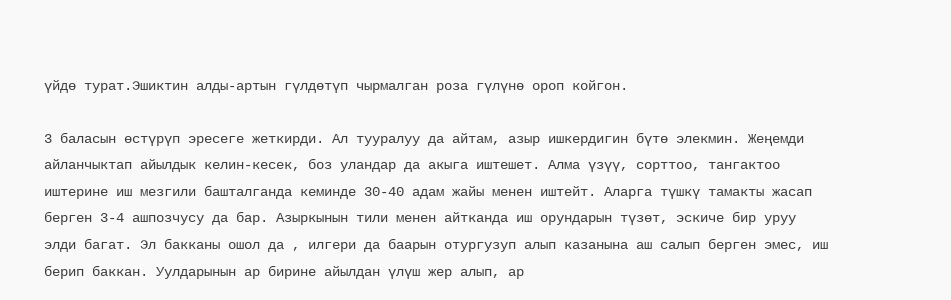үйдө турат.Эшиктин алды-артын гүлдөтүп чырмалган роза гүлүнө ороп койгон.

3 баласын өстүрүп эресеге жеткирди. Ал тууралуу да айтам, азыр ишкердигин бүтө элекмин. Жеңемди айланчыктап айылдык келин-кесек, боз уландар да акыга иштешет. Алма үзүү, сорттоо, тангактоо иштерине иш мезгили башталганда кеминде 30-40 адам жайы менен иштейт. Аларга түшкү тамакты жасап берген 3-4 ашпозчусу да бар. Азыркынын тили менен айтканда иш орундарын түзөт, эскиче бир уруу элди багат. Эл бакканы ошол да , илгери да баарын отургузуп алып казанына аш салып берген эмес, иш берип баккан. Уулдарынын ар бирине айылдан үлүш жер алып, ар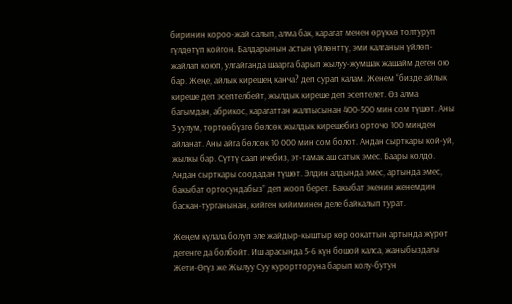биринин короо-жай салып, алма бак, карагат менен өрүккө толтуруп гүлдөтүп койгон. Балдарынын астын үйлөнттү, эми калганын үйлөп-жайлап коюп, улгайганда шаарга барып жылуу-жумшак жашайм деген ою бар. Жеңе, айлык кирешең канча? деп сурап калам. Женем “бизде айлык киреше деп эсептелбейт, жылдык киреше деп эсептелет. Өз алма багымдан, абрикос, карагаттан жалпысынан 400-500 мин сом түшөт. Аны 3 уулум, төртөөбүзгө бөлсөк жылдык кирешебиз орточо 100 миңден айланат. Аны айга бөлсөк 10 000 мин сом болот. Андан сырткары кой-уй, жылкы бар. Сүттү саап ичебиз, эт-тамак аш сатык эмес. Баары колдо. Андан сырткары соодадан түшөт. Элдин алдында эмес, артында эмес, бакыбат ортосундабыз” деп жооп берет. Бакыбат экенин женемдин баскан-турганынан, кийген кийиминен деле байкалып турат.

Жеңем күлала болуп эле жайдыр-кыштыр көр оокаттын артында жүрөт дегенге да болбойт. Иш арасында 5-6 күн бошой калса, жаныбыздагы Жети-Өгүз же Жылуу Суу курортторуна барып колу-бутун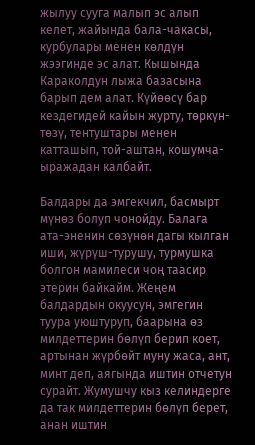жылуу сууга малып эс алып келет, жайында бала-чакасы, курбулары менен көлдүн жээгинде эс алат. Кышында Караколдун лыжа базасына барып дем алат. Күйөөсү бар кездегидей кайын журту, төркүн-төзү, тентуштары менен катташып, той-аштан, кошумча-ыражадан калбайт.

Балдары да эмгекчил, басмырт мүнөз болуп чонойду. Балага ата-эненин сөзүнөн дагы кылган иши, жүрүш-турушу, турмушка болгон мамилеси чоң таасир этерин байкайм. Жеңем балдардын окуусун, эмгегин туура уюштуруп, баарына өз милдеттерин бөлүп берип коет, артынан жүрбөйт муну жаса, ант, минт деп, аягында иштин отчетун сурайт. Жумушчу кыз келиндерге да так милдеттерин бөлүп берет, анан иштин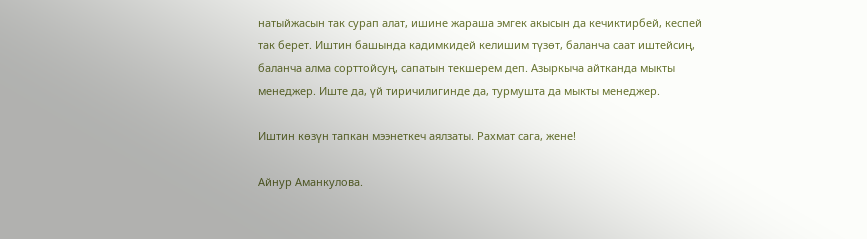натыйжасын так сурап алат, ишине жараша эмгек акысын да кечиктирбей, кеспей так берет. Иштин башында кадимкидей келишим түзөт, баланча саат иштейсиң, баланча алма сорттойсуң, сапатын текшерем деп. Азыркыча айтканда мыкты менеджер. Иште да, үй тиричилигинде да, турмушта да мыкты менеджер.

Иштин көзүн тапкан мээнеткеч аялзаты. Рахмат сага, жене!

Айнур Аманкулова.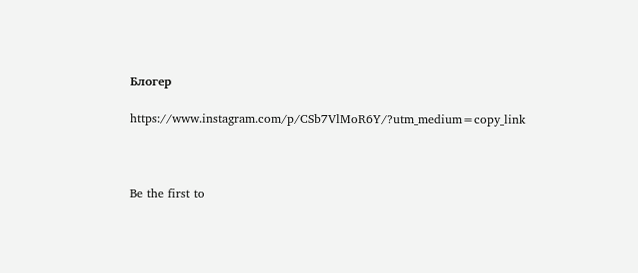Блогер

https://www.instagram.com/p/CSb7VlMoR6Y/?utm_medium=copy_link



Be the first to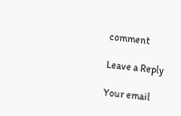comment

Leave a Reply

Your email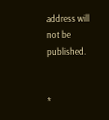address will not be published.


*